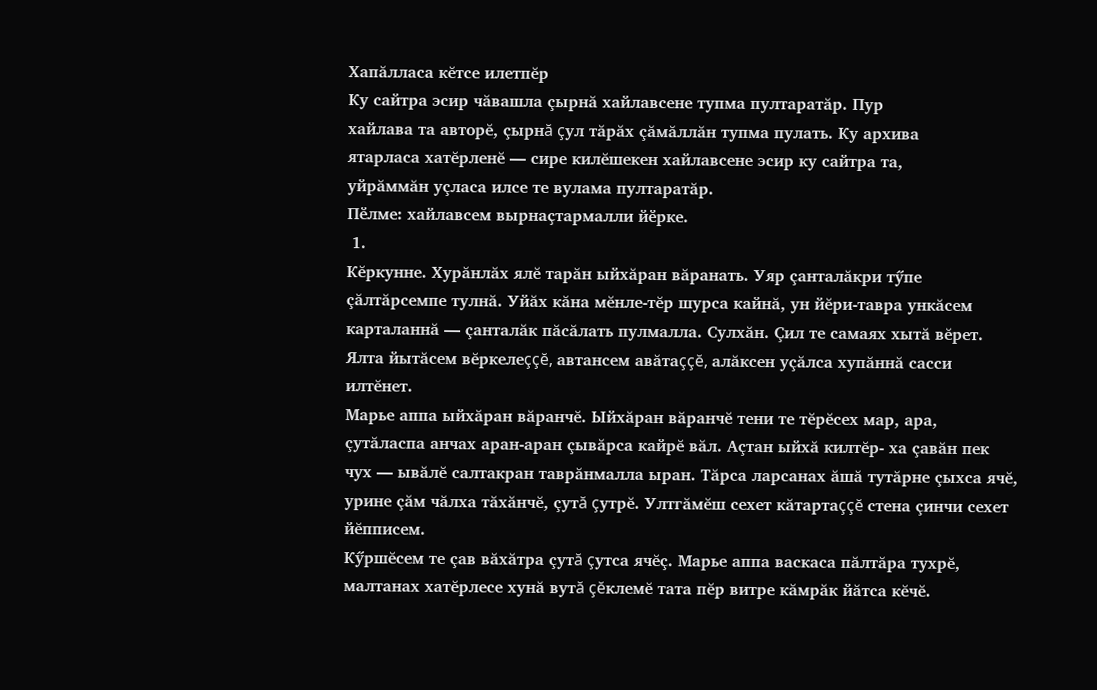Хапăлласа кĕтсе илетпĕр
Ку сайтра эсир чăвашла çырнă хайлавсене тупма пултаратăр. Пур
хайлава та авторĕ, çырнă çул тăрăх çăмăллăн тупма пулать. Ку архива
ятарласа хатĕрленĕ — сире килĕшекен хайлавсене эсир ку сайтра та,
уйрăммăн уçласа илсе те вулама пултаратăр.
Пӗлме: хайлавсем вырнаҫтармалли йӗрке.
 1.
Кĕркунне. Хурăнлăх ялĕ тарăн ыйхăран вăранать. Уяр çанталăкри тӳпе çăлтăрсемпе тулнă. Уйăх кăна мĕнле-тĕр шурса кайнă, ун йĕри-тавра ункăсем карталаннă — çанталăк пăсăлать пулмалла. Сулхăн. Çил те самаях хытă вĕрет. Ялта йытăсем вĕркелеççĕ, автансем авăтаççĕ, алăксен уçăлса хупăннă сасси илтĕнет.
Марье аппа ыйхăран вăранчĕ. Ыйхăран вăранчĕ тени те тĕрĕсех мар, ара, çутăласпа анчах аран-аран çывăрса кайрĕ вăл. Аçтан ыйхă килтĕр- ха çавăн пек чух — ывăлĕ салтакран таврăнмалла ыран. Тăрса ларсанах ăшă тутăрне çыхса ячĕ, урине çăм чăлха тăхăнчĕ, çутă çутрĕ. Ултгăмĕш сехет кăтартаççĕ стена çинчи сехет йĕпписем.
Кӳршĕсем те çав вăхăтра çутă çутса ячĕç. Марье аппа васкаса пăлтăра тухрĕ, малтанах хатĕрлесе хунă вутă çĕклемĕ тата пĕр витре кăмрăк йăтса кĕчĕ.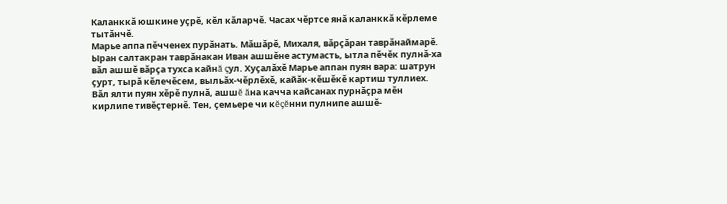Каланккă юшкине уçрĕ, кĕл кăларчĕ. Часах чĕртсе янă каланккă кĕрлеме тытăнчĕ.
Марье аппа пĕчченех пурăнать. Мăшăрĕ, Михаля, вăрçăран таврăнаймарĕ. Ыран салтакран таврăнакан Иван ашшĕне астумасть, ытла пĕчĕк пулнă-ха вăл ашшĕ вăрçа тухса кайнă çул. Хуçалăхĕ Марье аппан пуян вара: шатрун çурт, тырă кĕлечĕсем, выльăх-чĕрлĕхĕ, кайăк-кĕшĕкĕ картиш туллиех. Вăл ялти пуян хĕрĕ пулнă, ашшĕ ăна качча кайсанах пурнăçра мĕн кирлипе тивĕçтернĕ. Тен, çемьере чи кĕçĕнни пулнипе ашшĕ-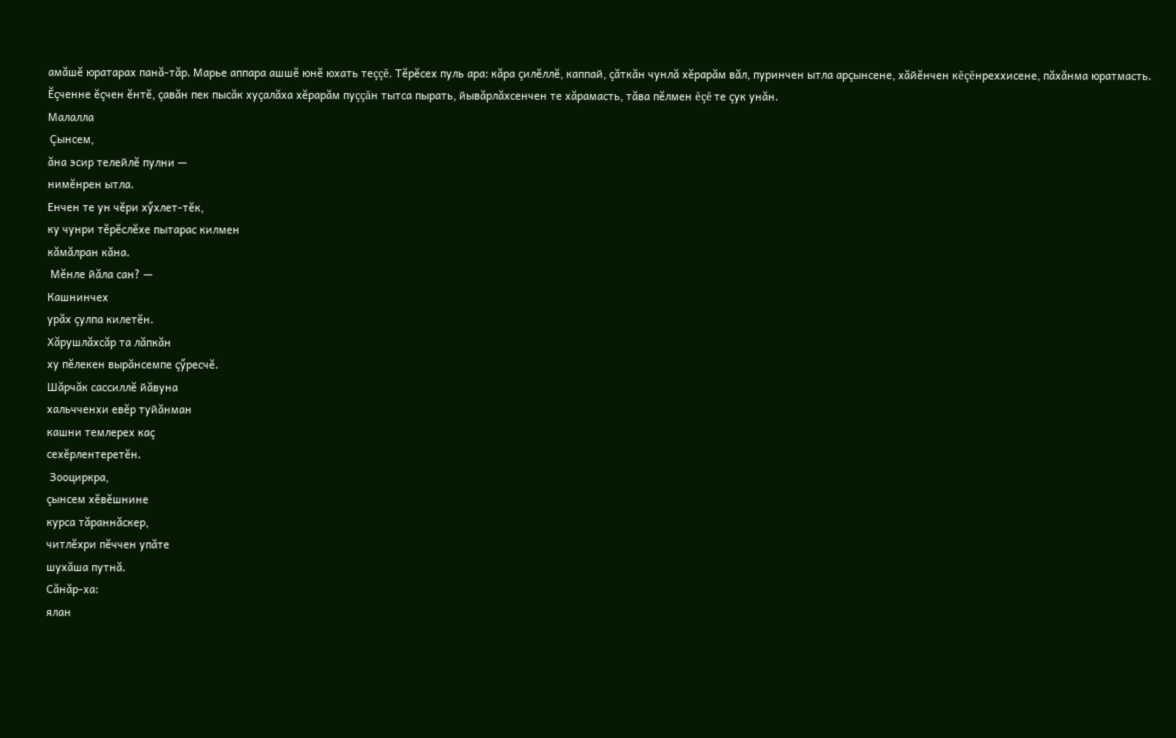амăшĕ юратарах панă-тăр. Марье аппара ашшĕ юнĕ юхать теççĕ. Тĕрĕсех пуль ара: кăра çилĕллĕ, каппай, çăткăн чунлă хĕрарăм вăл, пуринчен ытла арçынсене, хăйĕнчен кĕçĕнреххисене, пăхăнма юратмасть. Ĕçченне ĕçчен ĕнтĕ, çавăн пек пысăк хуçалăха хĕрарăм пуççăн тытса пырать, йывăрлăхсенчен те хăрамасть, тăва пĕлмен ĕçĕ те çук унăн.
Малалла
 Çынсем,
ăна эсир телейлĕ пулни —
нимĕнрен ытла.
Енчен те ун чĕри хӳхлет-тĕк,
ку чунри тĕрĕслĕхе пытарас килмен
кăмăлран кăна.
 Мĕнле йăла сан? —
Кашнинчех
урăх çулпа килетĕн.
Хăрушлăхсăр та лăпкăн
ху пĕлекен вырăнсемпе çӳресчĕ.
Шăрчăк сассиллĕ йăвуна
хальчченхи евĕр туйăнман
кашни темлерех каç
сехĕрлентеретĕн.
 Зооциркра,
çынсем хĕвĕшнине
курса тăраннăскер,
читлĕхри пĕччен упăте
шухăша путнă.
Сăнăр-ха:
ялан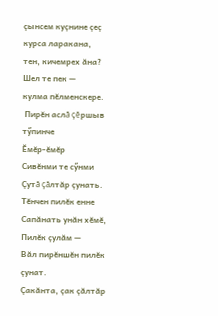çынсем куçнине çеç
курса ларакана,
тен, кичемрех ăна?
Шел те пек —
кулма пĕлменскере.
 Пирĕн аслă çĕршыв тӳпинче
Ĕмĕр-ĕмĕр
Сивĕнми те сӳнми
Çутă çăлтăр çунать.
Тĕнчен пилĕк енне
Сапăнать унăн хĕмĕ,
Пилĕк çулăм —
Вăл пирĕншĕн пилĕк çунат.
Çакăнта, çак çăлтăр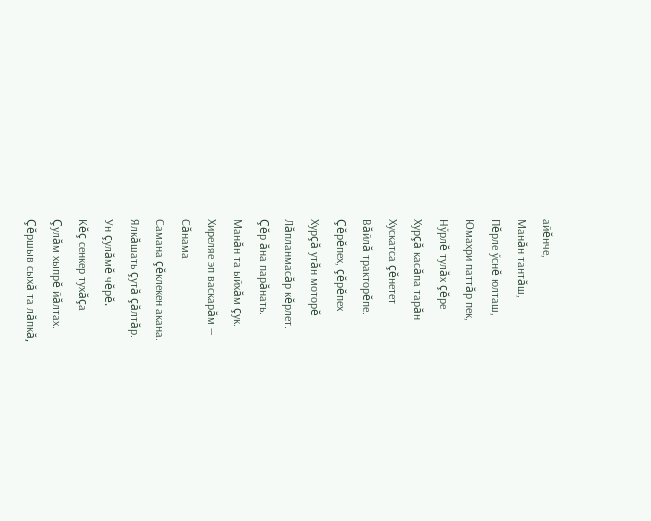айĕнче,
Манăн тантăш,
Пĕрле ӳснĕ юлташ,
Юмахри паттăр пек,
Нӳрлĕ тулăх çĕре
Хурçă касăпа тарăн
Хускатса çĕнетет
Вăйлă тракторĕпе.
Çĕрĕпех, çĕрĕпех
Хурçă утăн моторĕ
Лăпланмасăр кĕрлет.
Çĕр ăна парăнать.
Манăн та ыйхăм çук.
Хиреляе эп васкарăм —
Сăнама
Самана çĕклекен акана.
Ялкăшать çутă çăлтăр.
Ун çулăмĕ чĕрĕ.
Кĕç сенкер тухăçа
Çулăм хыпрĕ йăлтах.
Çĕршыв сыхă та лăпкă,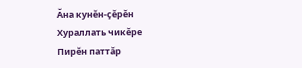Ăна кунĕн-çĕрĕн
Хураллать чикĕре
Пирĕн паттăр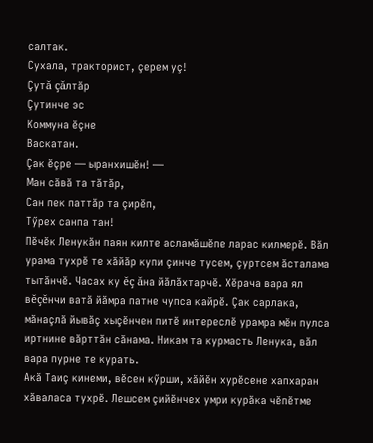салтак.
Сухала, тракторист, çерем уç!
Çутă çăлтăр
Çутинче эс
Коммуна ĕçне
Васкатан.
Çак ĕçре — ыранхишĕн! —
Ман сăвă та тăтăр,
Сан пек паттăр та çирĕп,
Тӳрех санпа тан!
Пĕчĕк Ленукăн паян килте асламăшĕпе ларас килмерĕ. Вăл урама тухрĕ те хăйăр купи çинче тусем, çуртсем ăсталама тытăнчĕ. Часах ку ĕç ăна йăлăхтарчĕ. Хĕрача вара ял вĕçĕнчи ватă йăмра патне чупса кайрĕ. Çак сарлака, мăнаçлă йывăç хыçĕнчен питĕ интереслĕ урамра мĕн пулса иртнине вăрттăн сăнама. Никам та курмасть Ленука, вăл вара пурне те курать.
Акă Таиç кинеми, вĕсен кӳрши, хăйĕн хурĕсене хапхаран хăваласа тухрĕ. Лешсем çийĕнчех умри курăка чĕпĕтме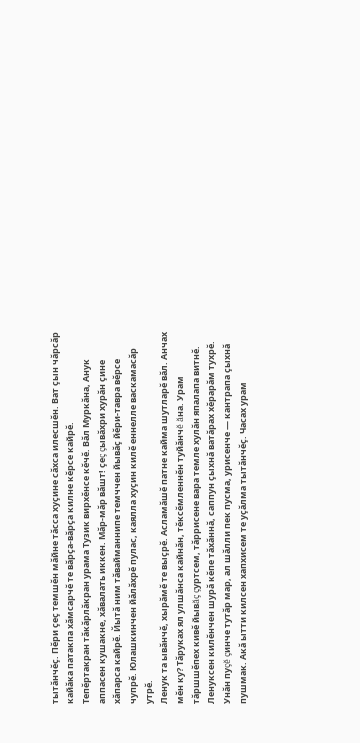тытăнчĕç. Пĕри çеç темшĕн мăйне тăсса хуçине сăхса илесшĕн. Ват çын чăрсăр кайăка патакпа хăмсарчĕ те вăрçа-вăрçа килне кĕрсе кайрĕ.
Тепĕртакран тăкăрлăкран урама Тузик вирхĕнсе кĕчĕ. Вăл Муркăна, Анук аппасен кушакне, хăвалать иккен. Мăр-мăр вăшт! çеç çывăхри хурăн çине хăпарса кайрĕ. Йытă ним тăвайманнипе темччен йывăç йĕри-тавра вĕрсе чупрĕ. Юлашкинчен йăлăхрĕ пулас, каялла хуçин килĕ еннелле васкамасăр утрĕ.
Ленук та ывăнчĕ, хырăмĕ те выçрĕ. Асламăшĕ патне кайма шутларĕ вăл. Анчах мĕн ку? Тăруках ял улшăнса кайнăн, тĕксĕмленнĕн туйăнчĕ ăна. Урам тăршшĕпех кивĕ йывăç çуртсем, тăррисене вара темле хулăн япалапа витнĕ. Ленуксен килĕнчен шурă кĕпе тăхăннă, саппун çыхнă ватăрах хĕрарăм тухрĕ. Унăн пуçĕ çинче тутăр мар, ал шăлли пек пусма, урисенче — кантрапа çыхнă пушмак. Акă ытти килсен хапхисем те уçăлма тытăнчĕç. Часах урам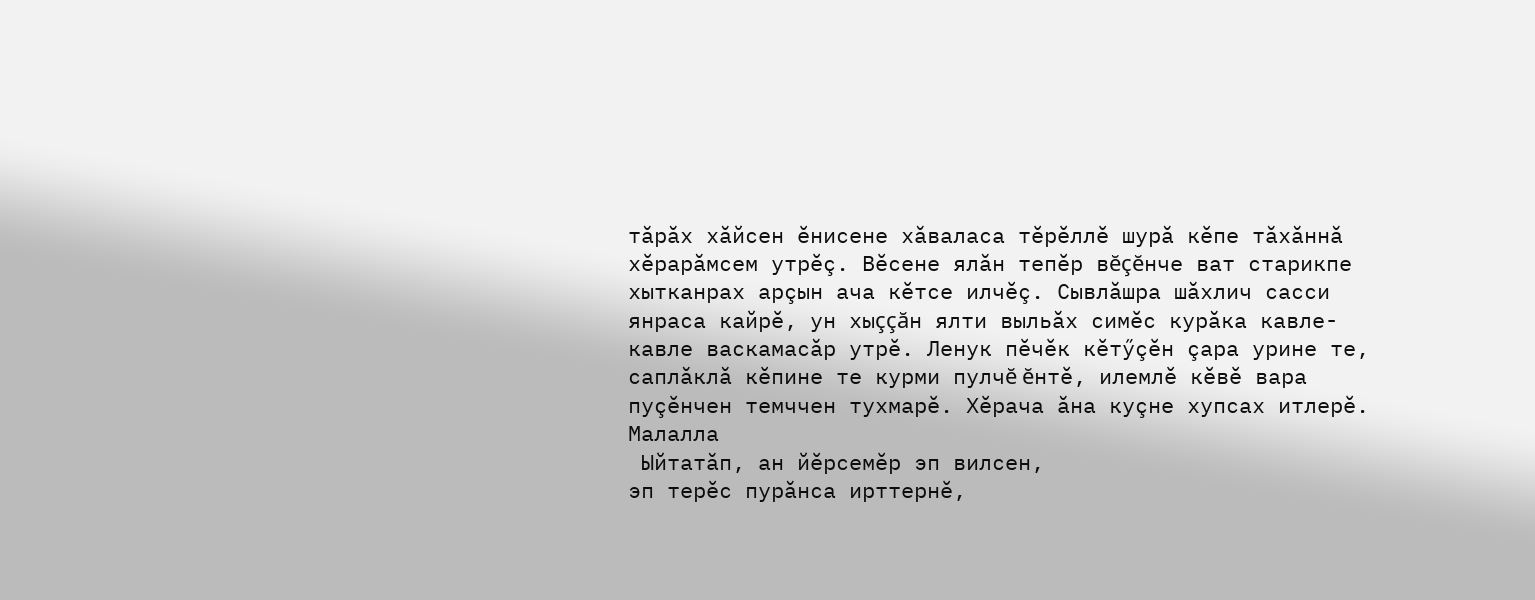тăрăх хăйсен ĕнисене хăваласа тĕрĕллĕ шурă кĕпе тăхăннă хĕрарăмсем утрĕç. Вĕсене ялăн тепĕр вĕçĕнче ват старикпе хытканрах арçын ача кĕтсе илчĕç. Сывлăшра шăхлич сасси янраса кайрĕ, ун хыççăн ялти выльăх симĕс курăка кавле-кавле васкамасăр утрĕ. Ленук пĕчĕк кĕтӳçĕн çара урине те, саплăклă кĕпине те курми пулчĕ ĕнтĕ, илемлĕ кĕвĕ вара пуçĕнчен темччен тухмарĕ. Хĕрача ăна куçне хупсах итлерĕ.
Малалла
 Ыйтатăп, ан йĕрсемĕр эп вилсен,
эп терĕс пурăнса ирттернĕ,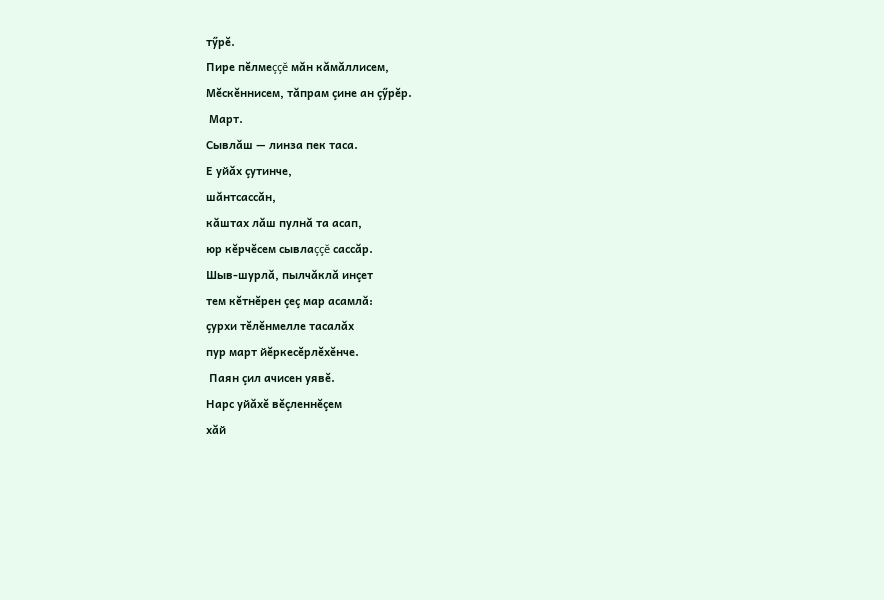тӳрĕ.
Пире пĕлмеççĕ мăн кăмăллисем,
Мĕскĕннисем, тăпрам çине ан çӳрĕр.
 Март.
Сывлăш — линза пек таса.
Е уйăх çутинче,
шăнтсассăн,
кăштах лăш пулнă та асап,
юр кĕрчĕсем сывлаççĕ сассăр.
Шыв-шурлă, пылчăклă инçет
тем кĕтнĕрен çеç мар асамлă:
çурхи тĕлĕнмелле тасалăх
пур март йĕркесĕрлĕхĕнче.
 Паян çил ачисен уявĕ.
Нарс уйăхĕ вĕçленнĕçем
хăй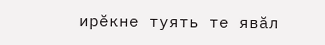ирĕкне туять те явăл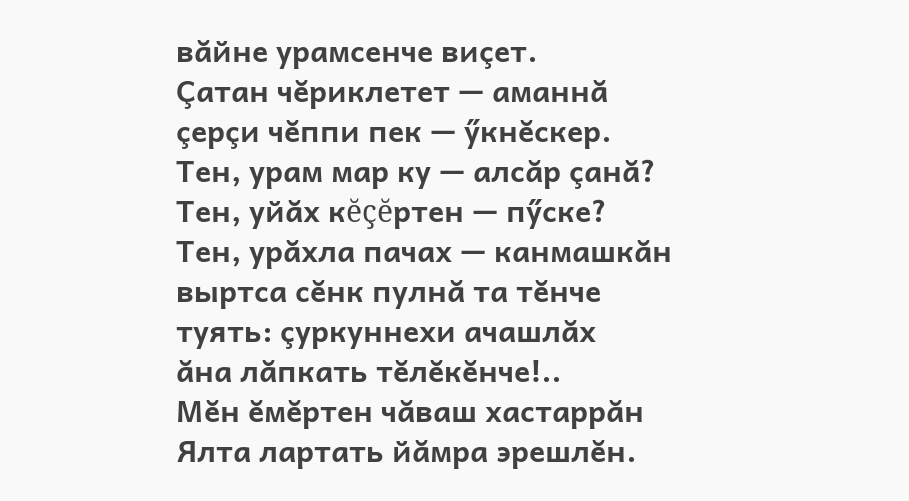вăйне урамсенче виçет.
Çатан чĕриклетет — аманнă
çерçи чĕппи пек — ӳкнĕскер.
Тен, урам мар ку — алсăр çанă?
Тен, уйăх кĕçĕртен — пӳске?
Тен, урăхла пачах — канмашкăн
выртса сĕнк пулнă та тĕнче
туять: çуркуннехи ачашлăх
ăна лăпкать тĕлĕкĕнче!..
Мĕн ĕмĕртен чăваш хастаррăн
Ялта лартать йăмра эрешлĕн.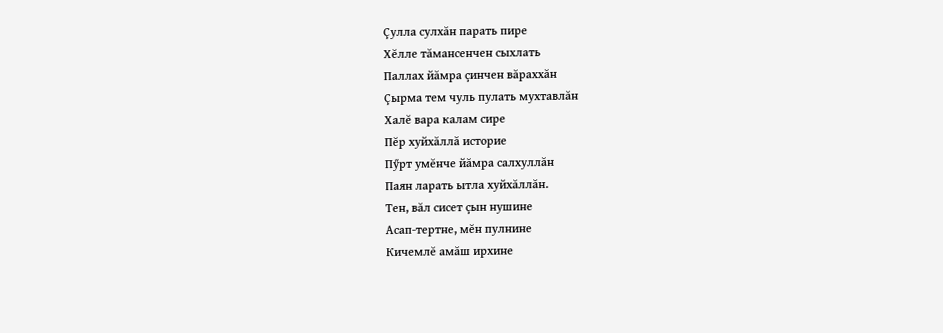Çулла сулхăн парать пире
Хĕлле тăмансенчен сыхлать
Паллах йăмра çинчен вăраххăн
Çырма тем чуль пулать мухтавлăн
Халĕ вара калам сире
Пĕр хуйхăллă историе
Пӳрт умĕнче йăмра салхуллăн
Паян ларать ытла хуйхăллăн.
Тен, вăл сисет çын нушине
Асап-тертне, мĕн пулнине
Кичемлĕ амăш ирхине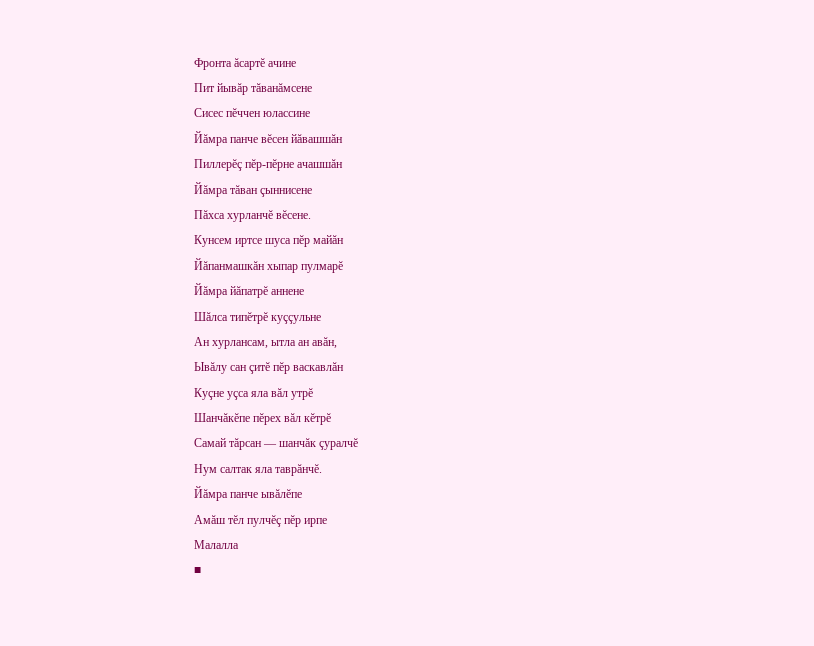Фронта ăсартĕ ачине
Пит йывăр тăванăмсене
Сисес пĕччен юлассине
Йăмра панче вĕсен йăвашшăн
Пиллерĕç пĕр-пĕрне ачашшăн
Йăмра тăван çыннисене
Пăхса хурланчĕ вĕсене.
Кунсем иртсе шуса пĕр майăн
Йăпанмашкăн хыпар пулмарĕ
Йăмра йăпатрĕ аннене
Шăлса типĕтрĕ куççульне
Ан хурлансам, ытла ан авăн,
Ывăлу сан çитĕ пĕр васкавлăн
Куçне уçса яла вăл утрĕ
Шанчăкĕпе пĕрех вăл кĕтрĕ
Самай тăрсан — шанчăк çуралчĕ
Нум салтак яла таврăнчĕ.
Йăмра панче ывăлĕпе
Амăш тĕл пулчĕç пĕр ирпе
Малалла
■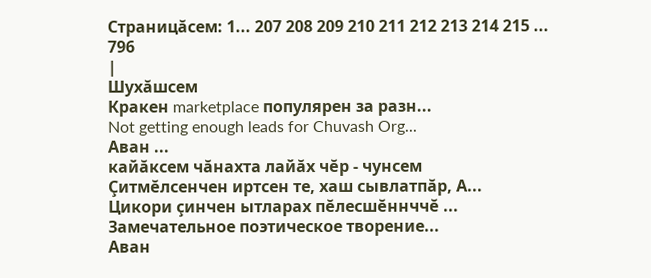Страницăсем: 1... 207 208 209 210 211 212 213 214 215 ... 796
|
Шухăшсем
Кракен marketplace популярен за разн...
Not getting enough leads for Chuvash Org...
Аван ...
кайăксем чăнахта лайăх чĕр - чунсем
Çитмĕлсенчен иртсен те, хаш сывлатпăр, А...
Цикори çинчен ытларах пĕлесшĕннччĕ ...
Замечательное поэтическое творение...
Аван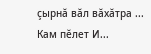çырнă вăл вăхăтра ...
Кам пĕлет И...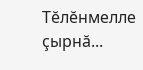Тĕлĕнмелле çырнă...